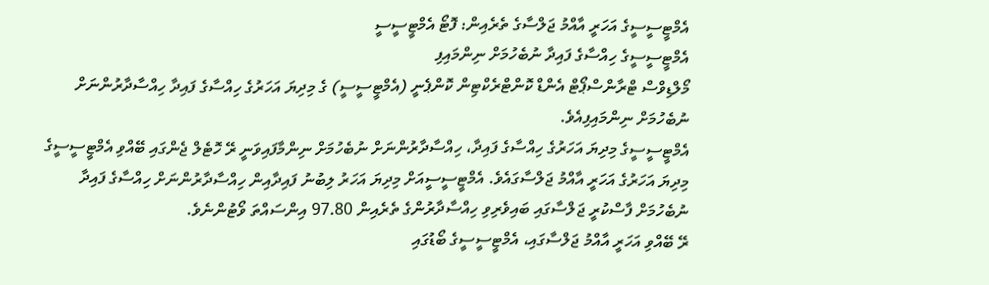އެމްޓީސީސީގެ އަހަރީ އާއްމު ޖަލްސާގެ ތެރެއިން: ފޮޓޯ އެމްޓީސީސީ
އެމްޓީސީސީގެ ހިއްސާގެ ފައިދާ ނުބެހުމަށް ނިންމައިފި
މޯލްޑިވްސް ޓްރާންސްޕޯޓް އެންޑް ކޮންޓްރެކްޓިން ކޮންޕެނީ (އެމްޓީސީސީ) ގެ މިދިޔަ އަހަރުގެ ހިއްސާގެ ފައިދާ ހިއްސާދާރުންނަށް ނުބެހުމަށް ނިންމައިފިއެވެ.
އެމްޓީސީސީގެ މިދިޔަ އަހަރުގެ ހިއްސާގެ ފައިދާ، ހިއްސާދާރުންނަށް ނުބެހުމަށް ނިންމާފައިވަނީ ރޭ ހޮޓެލް ޖެންގައި ބޭއްވި އެމްޓީސީސީގެ މިދިޔަ އަހަރުގެ އަހަރީ އާއްމު ޖަލްސާގައެވެ. އެމްޓީސީސީއަށް މިދިޔަ އަހަރު ލިބުނު ފައިދާއިން ހިއްސާދާރުންނަށް ހިއްސާގެ ފައިދާ ނުބެހުމަށް ފާސްކުރީ ޖަލްސާގައި ބައިވެރިވި ހިއްސާދާރުންގެ ތެރެއިން 97.80 އިންސައްތަ ވޯޓުންނެވެ.
ރޭ ބޭއްވި އަހަރީ އާއްމު ޖަލްސާގައި، އެމްޓީސީސީގެ ބޯޑުގައި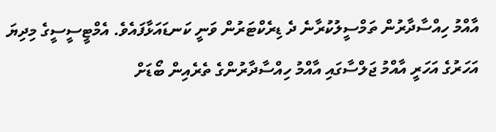އާއްމު ހިއްސާދާރުން ތަމްސީލުކުރާނެ ދެ ޑިރެކްޓަރުން ވަނީ ކަނޑައަޅާފައެވެ. އެމްޓީސީސީގެ މިދިޔަ އަހަރުގެ އަހަރީ އާއްމު ޖަލްސާގައި އާއްމު ހިއްސާދާރުންގެ ތެރެއިން ބޯޑަށް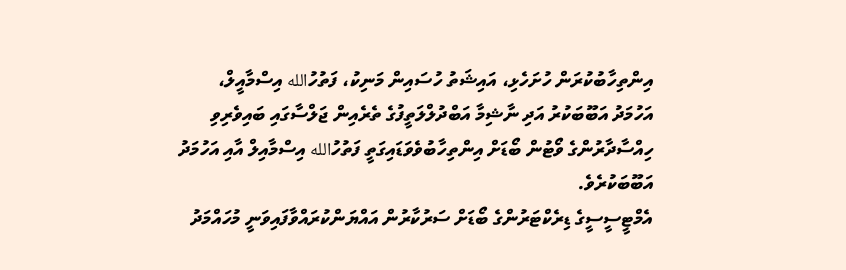އިންތިހާބުކުރަން ހުށަހެޅި، އައިޝަތު ހުސައިން މަނިކު، ފަތުހުالله އިސްމާއީލް، އަހުމަދު އަބޫބަކުރު އަދި ނާޝިމާ އަބްދުލްލަތީފުގެ ތެރެއިން ޖަލްސާގައި ބައިވެރިވި ހިއްސާދާރުންގެ ވޯޓުން ބޯޑަށް އިންތިހާބުވެވަޑައިގަތީ ފަތުހުالله އިސްމާއިލް އާއި އަހުމަދު އަބޫބަކުރެވެ.
އެމްޓީސީސީގެ ޑިރެކްޓަރުންގެ ބޯޑަށް ސަރުކާރުން އައްޔަންކުރައްވާފައިވަނީ މުހައްމަދު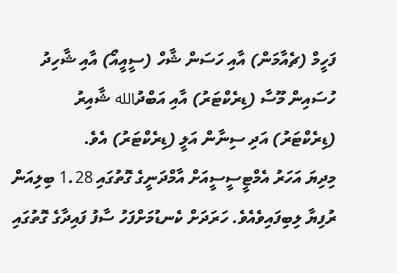ފަހީމް (ޗެއާމަން) އާއި ހަސަން ޝާހް (ސީއީއޯ) އާއި ޝާހިދު ހުސައިން މޫސާ (ޑިރެކްޓަރު) އާއި އަބްދުالله ޝާއިރު (ޑިރެކްޓަރު) އަދި ސިނާން އަލީ (ޑިރެކްޓަރު) އެވެ.
މިދިޔަ އަހަރު އެމްޓީސީސީއަށް އާމްދަނީގެ ގޮތުގައި 1.28 ބިލިއަން ރުފިޔާ ލިބިފައިވެއެވެ. ހަރަދަށް ކެނޑުމަށްފަހު ސާފު ފައިދާގެ ގޮތުގައި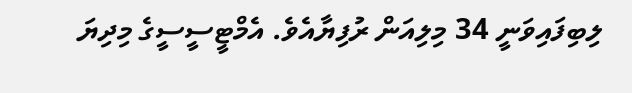ލިބިފައިވަނީ 34 މިލިއަން ރުފިޔާއެވެ. އެމްޓީސީސީގެ މިދިޔަ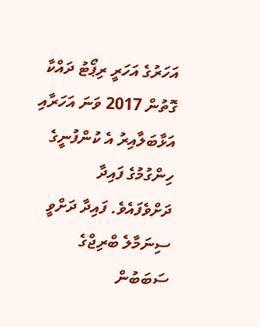އަހަރުގެ އަހަރީ ރިޕޯޓު ދައްކާ ގޮތުން 2017 ވަނަ އަހަރާއި އަޅާބަލާއިރު އެ ކުންފުނީގެ ހިންގުމުގެ ފައިދާ ދަށްވެފައެވެ. ފައިދާ ދަށްވީ ސިނަމާލެ ބްރިޖްގެ ސަބަބުން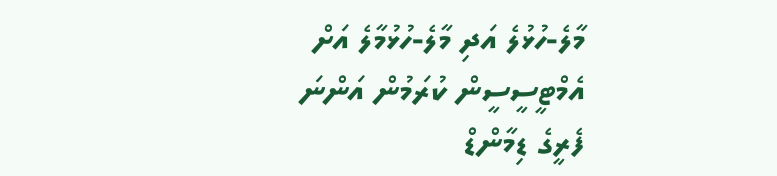މާލެ-ހުޅުލެ އަދި މާލެ-ހުޅުމާލެ އަށް އެމްޓީސީސީން ކުރަމުން އަންނަ ފެރީގެ ޑިމާންޑް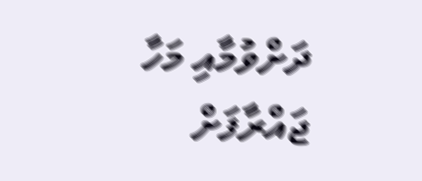ދަށްވުމާއި މަހާ ޖައްރާފަށް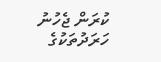ކުރަން ޖެހުނު ހަރަދުތަކުގެ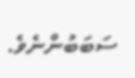ސަބަބުންނެވެ.